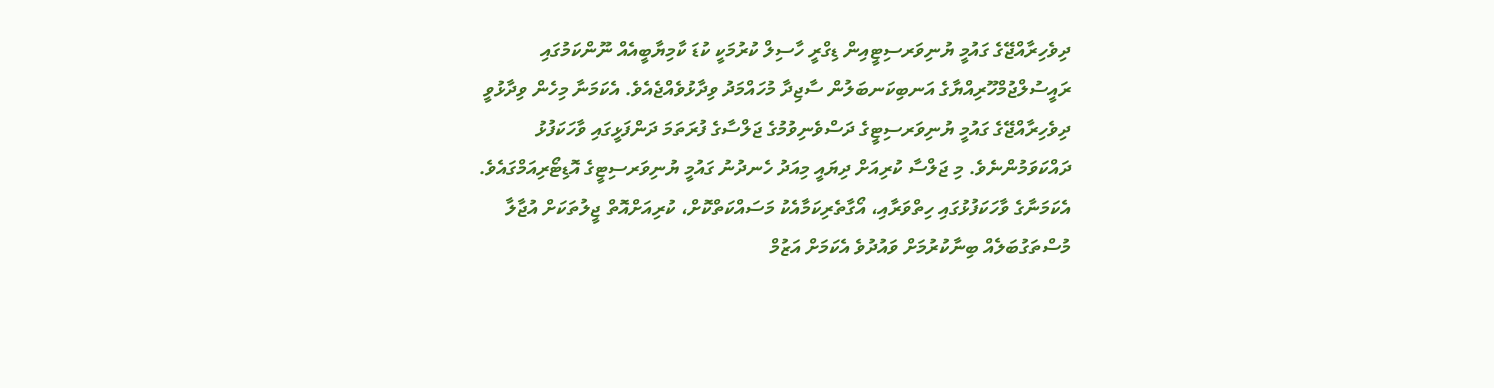ދިވެހިރާއްޖޭގެ ގައުމީ ޔުނިވަރސިޓީއިން ޑިގްރީ ހާސިލް ކުރުމަކީ ކުޑަ ކާމިޔާބީއެއް ނޫންކަމުގައި ރައީސުލްޖުމްހޫރިއްޔާގެ އަނބިކަނބަލުން ސާޖިދާ މުހައްމަދު ވިދާޅުވެއްޖެއެވެ. އެކަމަނާ މިހެން ވިދާޅުވީ ދިވެހިރާއްޖޭގެ ގައުމީ ޔުނިވަރސިޓީގެ ދަސްވެނިވުމުގެ ޖަލްސާގެ ފުރަތަމަ ދަންފަޅީގައި ވާހަކަފުޅު ދައްކަވަމުންނެވެ. މި ޖަލްސާ ކުރިއަށް ދިޔައީ މިއަދު ހެނދުނު ގައުމީ ޔުނިވަރސިޓީގެ އޮޑިޓޯރިއަމްގައެވެ.
އެކަމަނާގެ ވާހަކަފުޅުގައި ހިތްވަރާއި، އޯގާތެރިކަމާއެކު މަސައްކަތްކޮށް، ކުރިއަށްއޮތް ޖީލުތަކަށް އުޖާލާ މުސްތަގުބަލެއް ބިނާކުރުމަށް ވައުދުވެ އެކަމަށް އަޒުމް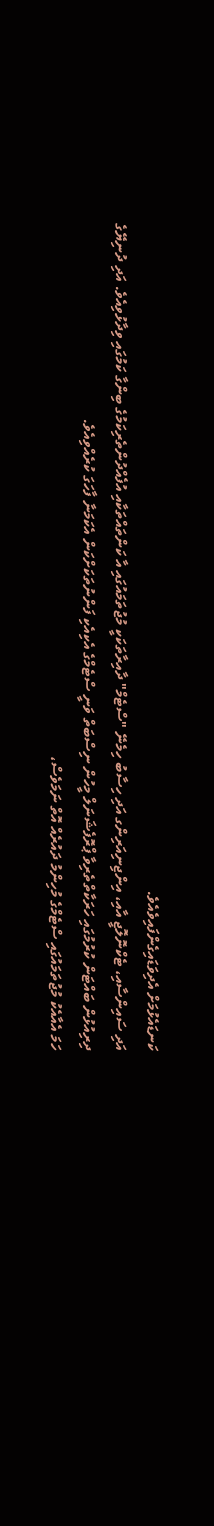ކަނޑައެޅުމަށް އެދިވަޑައިގެންފައިވެއެވެ.
އަދި ސައިންސާއި، ޓެކްނޮލޮޖީ އާއި، އިންޖިނިއަރިންގ އަދި ހިސާބު ހިމެނޭ "ސްޓެމް" ދާއިރާތަކަކީ މުޖުތަމައުގައި އާ ކަންތައްތަކާއި އުފެއްދުންތެރިކަމުގެ ބިންގާ ކަމުގައި ވިދާޅުވިއެވެ. އަދި ދުނިޔޭގެ ދިރިއުޅުން ބައްޓަން ކުރުމުގައި ހަރަކާތްތެރިވާ ޕްރޮފެޝަނަލް މީހުން ނިސްބަތް ވަނީ ސްޓެމްގެ އެކިއެކި ފަންނުތަކަށްކަން އެކަމަނާ ފާހަގަ ކުރެއްވިއެވެ.
ހަމަ އެއާއެކު މުޖުތަމައުގައި ސްޓެމްގެ މުހިންމު ދައުރެއް އޮތް ނަމަވެސް،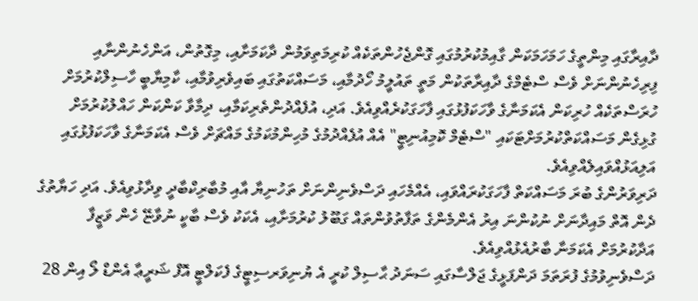ދާއިރާގައި މިންތީގެ ހަމަހަމަކަން ގާއިމުކުރުމުގައި ގޮންޖެހުންތަކެއް ކުރިމަތިވަމުން ދާކަމަށާއި، މިގޮތުން، އަންހެނުންނާއި ފިރިހެނުންނަށް ވެސް ސްޓެމްގެ ދާއިރާތަކުން މަތީ ތައުލީމު ހޯދުމާއި، މަސައްކަތުގައި ބައިވެރިވުމާއި، ކާމިޔާބީ ހާސިލްކުރުމަށް ހުރަސްތަކެއް ހުރިކަން އެކަމަނާގެ ވާހަކަފުޅުގައި ފާހަގަކުރެއްވިއެވެ. އަދި، އުފެއްދުންތެރިކަމާއި، ދިމާވާ ކަންކަން ހައްލުކުރުމަށް ގުޅިގެން މަސައްކަތްކުރުމަށްޓަކައި "ސްޓެމް ކޮމިއުނިޓީ" އެއް އުފެއްދުމުގެ މުހިންމުކަމުގެ މައްޗަށް ވެސް އެކަމަނާގެ ވާހަކަފުޅުގައި އަލިއަޅުއްވައިލެއްވިއެވެ.
ދަރިވަރުންގެ ބުރަ މަސައްކަތް ފާހަގަކުރައްވައި، އެއްމެހައި ދަސްވެނިންނަށް ތަހުނިޔާ އާއި މުބާރިކްބާދީ ވިދާޅުވިއެވެ. އަދި ހަޔާތުގެ ދެން އޮތް މައިދާނަށް ނުކުންނަ އިރު އެންމެންގެ ތަފާތުވުންތައް ގަބޫލު ކުރުމަށާއި، އެކަކު ވެސް ބާކީ ނުވާޏޭ ހެން ވަޒީފާ އަދާކުރުމަށް އެކަމަނާ ބާރުއެޅުއްވިއެވެ.
ދަސްވެނިވުމުގެ ފުރަތަމަ ދަންފަޅީގެ ޖަލްސާގައި ސަނަދު ޙާސިލް ކުރީ އެ ޔުނިވަރސިޓީގެ ފެކަލްޓީ އޮފް ޝަރީޢާ އެންޑް ލޯ އިން 28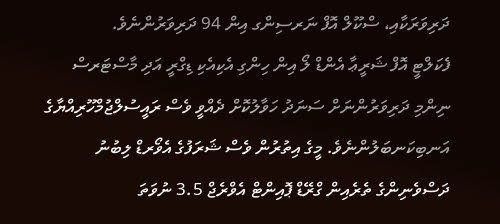ދަރިވަރަކާއި، ސްކޫލް އޮފް ނަރސިންގ އިން 94 ދަރިވަރުންނެވެ.
ފެކަލްޓީ އޮފް ޝަރީޢާ އެންޑް ލޯ އިން ހިންގި އެކިއެކި ޑިގްރީ އަދި މާސްޓަރސް ނިންމި ދަރިވަރުންނަށް ސަނަދު ހަވާލުކޮށް ދެއްވީ ވެސް ރައީސުލްޖުމްހޫރިއްޔާގެ އަނބިކަނބަލުންނެވެ. މީގެ އިތުރުން ވެސް ޝަރަފުގެ އެވޯރޑް ލިބުނު ދަސްވެނިންގެ ތެރެއިން ގްރޭޑް ޕޮއިންޓް އެވްރެޖް 3.5 ނުވަތަ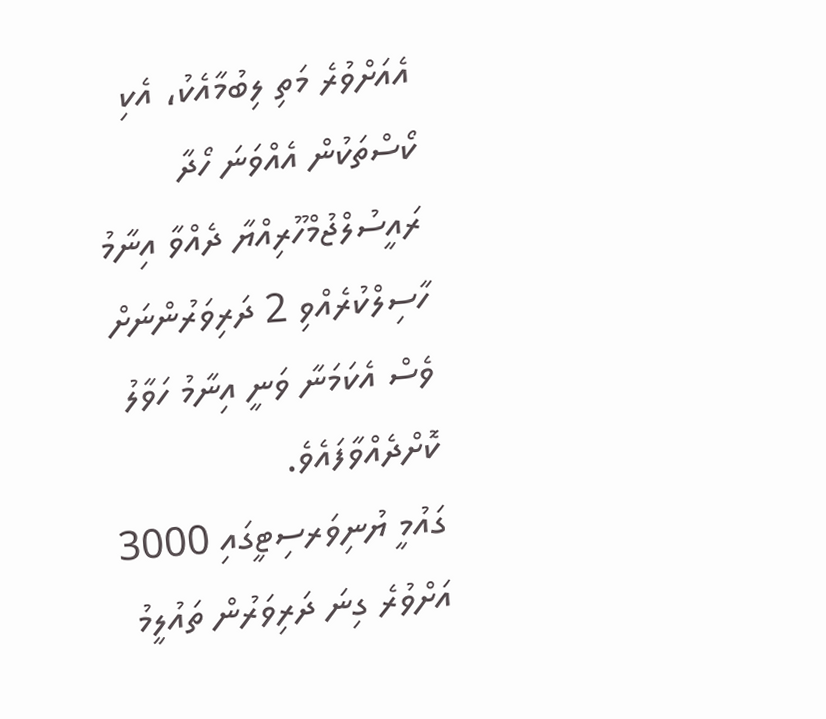އެއަށްވުރެ މަތި ލިބުމާއެކު، އެކި ކޯސްތަކުން އެއްވަނަ ހޯދާ ރައީސުލްޖުމްހޫރިއްޔާ ދެއްވާ އިނާމު ހާސިލްކުރެއްވި 2 ދަރިވަރުންނަށް ވެސް އެކަމަނާ ވަނީ އިނާމު ހަވާލު ކޮށްދެއްވާފައެވެ.
ގައުމީ ޔުނިވަރސިޓީގައި 3000 އަށްވުރެ ގިނަ ދަރިވަރުން ތައުލީމު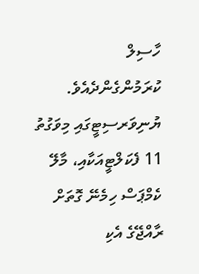ހާސިލް ކުރަމުންގެންދެއެވެ. ޔުނިވަރސިޓީގައި މިވަގުތު 11 ފެކަލްޓީއަކާއި، މާލޭ ކެމްޕަސް ހިމެނޭ ގޮތަށް ރާއްޖޭގެ އެކި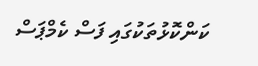ކަންކޮޅުތަކުގައި ފަސް ކެމްޕަސް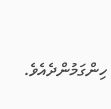ހިންގަމުންދެއެވެ.